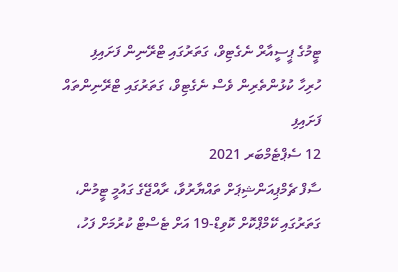ޓީމުގެ ޕީސީއާރް ނެގެޓިވް، ގަތަރުގައި ޓްރޭނިން ފަށައިފި
ހުރިހާ ކުޅުންތެރިން ވެސް ނެގެޓިވް، ގަތަރުގައި ޓްރޭނިންތައް ފަށައިފި
12 ސެޕްޓެމްބަރ 2021
ސާފް ޗެމްޕިއަންޝިޕަށް ތައްޔާރުވާ، ރާއްޖޭގެ ގައުމީ ޓީމުން، ގަތަރުގައި ކޭމްޕްކޮށް ކޮވިޑް-19 އަށް ޓެސްޓް ކުރުމަށް ފަހު،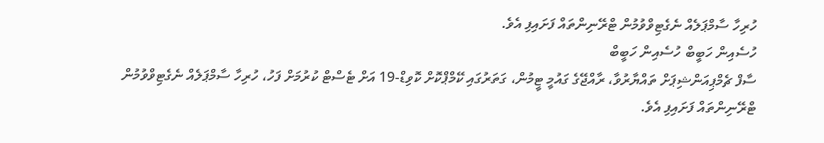ހުރިހާ ސާމްޕަލެއް ނެގެޓިވްވުމުން ޓްރޭނިންތައް ފަށައިފި އެވެ.
ހުސެއިން ހަބީބް ހުސެއިން ހަބީބް
ސާފް ޗެމްޕިއަންޝިޕަށް ތައްޔާރުވާ، ރާއްޖޭގެ ގައުމީ ޓީމުން، ގަތަރުގައި ކޭމްޕްކޮށް ކޮވިޑް-19 އަށް ޓެސްޓް ކުރުމަށް ފަހު، ހުރިހާ ސާމްޕަލެއް ނެގެޓިވްވުމުން ޓްރޭނިންތައް ފަށައިފި އެވެ.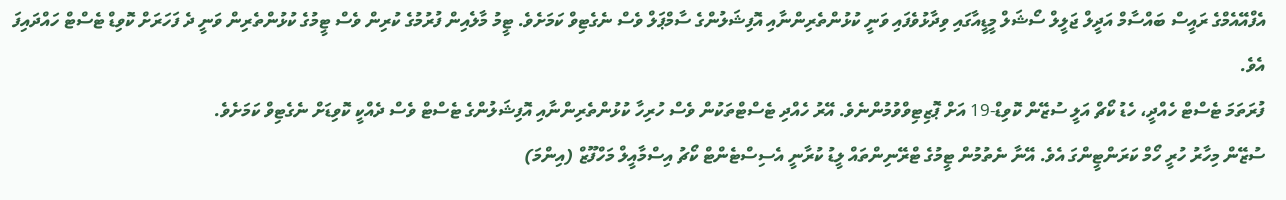އެފްއޭއެމްގެ ރައީސް ބައްސާމް އަދީލް ޖަލީލް ސޯޝަލް މީޑީއާގައި ވިދާޅުވެފައި ވަނީ ކުޅުންތެރިންނާއި އޮފިޝަލުންގެ ސާމްޕަލް ވެސް ނެގެޓިވް ކަމަށެވެ. ޓީމު މާލެއިން ފުރުމުގެ ކުރިން ވެސް ޓީމުގެ ކުޅުންތެރިން ވަނީ ދެ ފަހަރަށް ކޮވިޑް ޓެސްޓް ހައްދައިފަ އެވެ.
ފުރަތަމަ ޓެސްޓް ހެއްދީ، ހެޑު ކޯޗް އަލީ ސުޒޭން ކޮވިޑް-19 އަށް ޕޮޒިޓިވްވުމުންނެވެ. އޭރު ހެއްދި ޓެސްޓްތަކުން ވެސް ހުރިހާ ކުޅުންތެރިންނާއި އޮފިޝަލުންގެ ޓެސްޓް ވެސް ދެއްކީ ކޮވިޑަށް ނެގެޓިވް ކަމަށެވެ.
ސުޒޭން މިހާރު ހުރީ ހޯމް ކަރަންޓީންގަ އެވެ. އޭނާ ނެތުމުން ޓީމުގެ ޓްރޭނިންތައް ލީޑު ކުރާނީ އެސިސްޓެންޓް ކޯޗު އިސްމާއީލް މަހްފޫޒް (އިންމަ)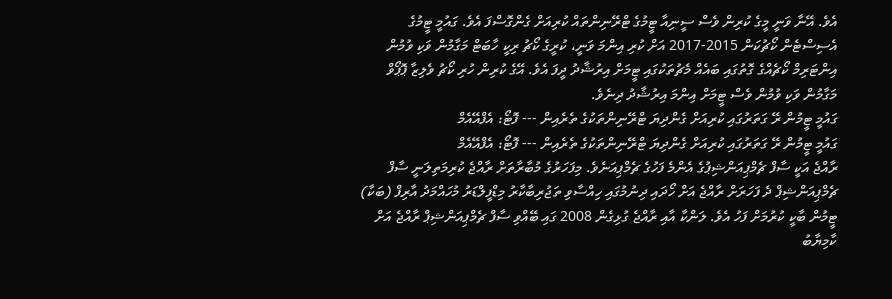އެވެ. އޭނާ ވަނީ މީގެ ކުރިން ވެސް ސީނިއާ ޓީމުގެ ޓްރޭނިންތައް ކުރިއަށް ގެންގޮސްފަ އެވެ. ގައުމީ ޓީމުގެ އެސިސްޓެން ކޯޗުކަން 2015-2017 އަށް ކުރި އިންމަ ވަނީ، ކުރީގެ ކޯޗު ރިކީ ހާބަޓް މަގާމުން ވަކި ވުމުން އިންޓަރިމް ކޯޗެއްގެ ގޮތުގައި ބައެއް މެޗުތަކުގައި ޓީމަށް އިރުޝާދު ދީފަ އެވެ. އޭގެ ކުރިން ހުރި ކޯޗު ވެލިޒާ ޕޮޕޯވް މަގާމުން ވަކި ވުމުން ވެސް ޓީމަށް އިންމަ އިރުޝާދު ދިނެވެ.
ގައުމީ ޓީމުން ރޭ ގަތަރުގައި ކުރިއަށް ގެންދިޔަ ޓްރޭނިންތަކުގެ ތެރެއިން --- ފޮޓޯ: އެފްއޭއެމް
ގައުމީ ޓީމުން ރޭ ގަތަރުގައި ކުރިއަށް ގެންދިޔަ ޓްރޭނިންތަކުގެ ތެރެއިން --- ފޮޓޯ: އެފްއޭއެމް
ރާއްޖެ އަކީ ސާފް ޗެމްޕިއަންޝިޕުގެ އެންމެ ފަހުގެ ޗެމްޕިއަނެވެ. މިފަހަރުގެ މުބާރާތަށް ރާއްޖެ ކުރިމަތިލަނީ ސާފް ޗެމްޕިއަންޝިޕް ދެ ފަހަރަށް ރާއްޖެ އަށް ހޯދައި ދިނުމުގައި ހިއްސާވި ތަޖުރިބާކާރު މިޑްފީލްޑަރު މުހައްމަދު އާރިފް (ބަކާ) ޓީމުން ބާކީ ކުރުމަށް ފަހު އެވެ. ލަންކާ އާއި ރާއްޖެ ގުޅިގެން 2008 ގައި ބޭއްވި ސާފް ޗެމްޕިއަންޝިޕް ރާއްޖެ އަށް ކާމިޔާބު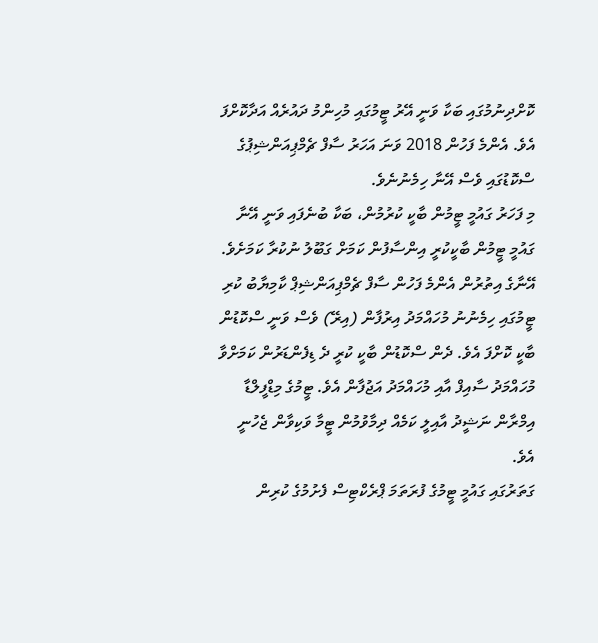ކޮށްދިނުމުގައި ބަކާ ވަނީ އޭރު ޓީމުގައި މުހިންމު ދައުރެއް އަދާކޮށްފަ އެވެ. އެންމެ ފަހުން 2018 ވަނަ އަހަރު ސާފް ޗެމްޕިއަންޝިޕުގެ ސްކޮޑުގައި ވެސް އޭނާ ހިމެނުނެވެ.
މި ފަހަރު ގައުމީ ޓީމުން ބާކީ ކުރުމުން، ބަކާ ބުނެފައި ވަނީ އޭނާ ގައުމީ ޓީމުން ބާކީކުރީ އިންސާފުން ކަމަށް ގަބޫލު ނުކުރާ ކަމަށެވެ. އޭނާގެ އިތުރުން އެންމެ ފަހުން ސާފް ޗެމްޕިއަންޝިޕް ކާމިޔާބު ކުރި ޓީމުގައި ހިމެނުނު މުހައްމަދު އިރުފާން (އިރޭ) ވެސް ވަނީ ސްކޮޑުން ބާކީ ކޮށްފަ އެވެ. ދެން ސްކޮޑުން ބާކީ ކުރީ ދެ ޑިފެންޑަރުން ކަމަށްވާ މުހައްމަދު ސާއިފް އާއި މުހައްމަދު އަޖުފާން އެވެ. ޓީމުގެ މިޑްފީލްޑާ އިމްރާން ނަޝީދު އާއިލީ ކަމެއް ދިމާވުމުން ޓީމާ ވަކިވާން ޖެހުނީ އެވެ.
ގަތަރުގައި ގައުމީ ޓީމުގެ ފުރަތަމަ ޕްރެކްޓިސް ފެށުމުގެ ކުރިން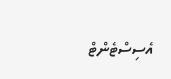އެސިސްޓެންޓް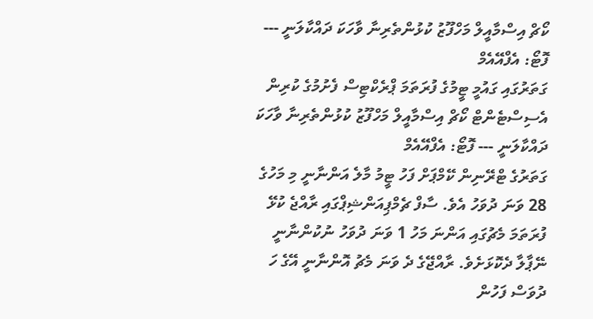ކޯޗް އިސްމާއީލް މަހްފޫޒު ކުޅުންތެރިނާ ވާހަކަ ދައްކާލަނީ --- ފޮޓޯ: އެފްއޭއެމް
ގަތަރުގައި ގައުމީ ޓީމުގެ ފުރަތަމަ ޕްރެކްޓިސް ފެށުމުގެ ކުރިން އެސިސްޓެންޓް ކޯޗް އިސްމާއީލް މަހްފޫޒު ކުޅުންތެރިނާ ވާހަކަ ދައްކާލަނީ --- ފޮޓޯ: އެފްއޭއެމް
ގަތަރުގެ ޓްރޭނިން ކޭމްޕަށް ފަހު ޓީމު މާލެ އަންނާނީ މި މަހުގެ 28 ވަނަ ދުވަހު އެވެ. ސާފް ޗެމްޕިއަންޝިޕްގައި ރާއްޖެ ކުޅޭ ފުރަތަމަ މެޗުގައި އަންނަ މަހު 1 ވަނަ ދުވަހު ނުކުންނާނީ ނޭޕާލާ ދެކޮޅަށެވެ. ރާއްޖޭގެ ދެ ވަނަ މެޗު އޮންނާނީ އޭގެ ހަ ދުވަސް ފަހުން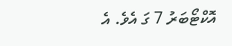އޮކްޓޯބަރު 7 ގަ އެވެ. އެ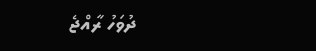ދުވަހު ރާއްޖެ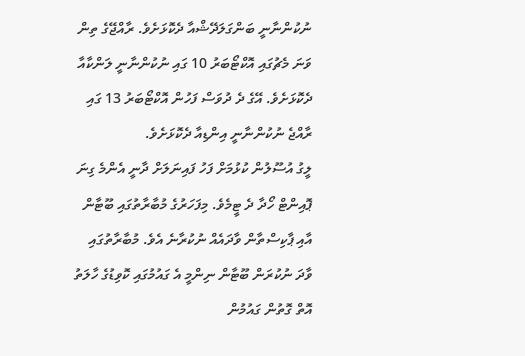ނުކުންނާނީ ބަންގަލަދޭޝްއާ ދެކޮޅަށެވެ. ރާއްޖޭގެ ތިން ވަނަ މެޗުގައި އޮކްޓޯބަރު 10 ގައި ނުކުންނާނީ ލަންކާއާ ދެކޮޅަށެވެ. އޭގެ ދެ ދުވަސް ފަހުން އޮކްޓޯބަރު 13 ގައި ރާއްޖެ ނުކުންނާނީ އިންޑިއާ ދެކޮޅަށެވެ.
ލީގު އުސޫލުން ކުޅުމަށް ފަހު ފައިނަލަށް ދާނީ އެންމެ ގިނަ ޕޮއިންޓް ހޯދާ ދެ ޓީމެވެ. މިފަހަރުގެ މުބާރާތުގައި ބޫޓާން އާއި ޕާކިސްތާން ވާދައެއް ނުކުރާނެ އެވެ. މުބާރާތުގައި ވާދަ ނުކުރަން ބޫޓާން ނިންމީ އެ ގައުމުގައި ކޮވިޑުގެ ހާލަތު އޮތް ގޮތުން ގައުމުން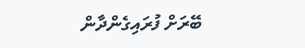ބޭރަށް ފުރައިގެންދާން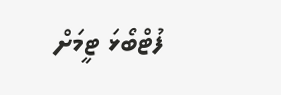ފުޓްބޯޅަ ޓީމަށް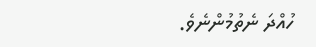ހުއްދަ ނެތުމުންނެވެ.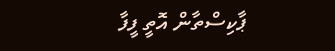ޕާކިސްތާން އޮތީ ފީފާ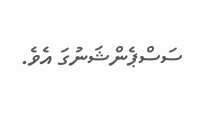ސަސްޕެންޝަނުގަ އެވެ.